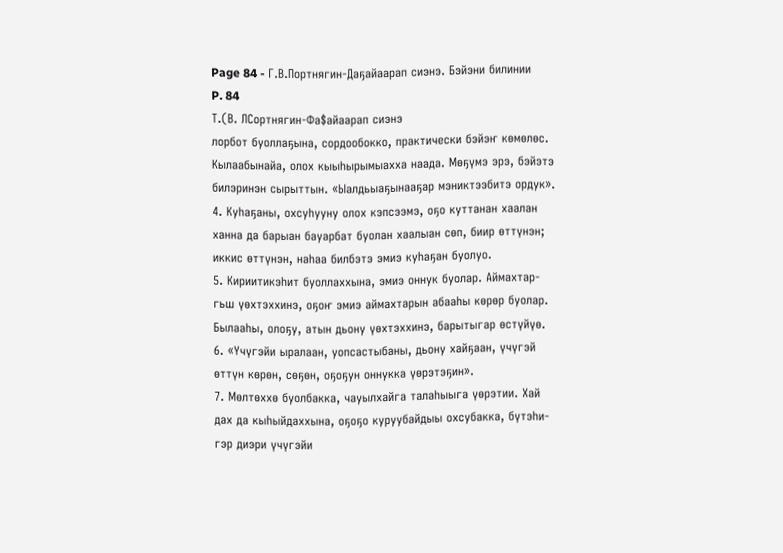Page 84 - Г.В.Портнягин-Даҕайаарап сиэнэ. Бэйэни билинии
P. 84
Т.(В. ЛСортнягин-Фа$айаарап сиэнэ
лорбот буоллаҕына, сордообокко, практически бэйэҥ көмөлөс.
Кылаабынайа, олох кыыһырымыахха наада. Мөҕүмэ эрэ, бэйэтэ
билэринэн сырыттын. «Ыалдьыаҕынааҕар мэниктээбитэ ордук».
4. Куһаҕаны, охсуһууну олох кэпсээмэ, оҕо куттанан хаалан
ханна да барыан бауарбат буолан хаалыан сөп, биир өттүнэн;
иккис өттүнэн, наһаа билбэтэ эмиэ куһаҕан буолуо.
5. Кириитикэһит буоллаххына, эмиэ оннук буолар. Аймахтар-
гьш үөхтэххинэ, оҕоҥ эмиэ аймахтарын абааһы көрөр буолар.
Былааһы, олоҕу, атын дьону үөхтэххинэ, барытыгар өстүйүө.
6. «Үчүгэйи ыралаан, уопсастыбаны, дьону хайҕаан, үчүгэй
өттүн көрөн, сөҕөн, оҕоҕун оннукка үөрэтэҕин».
7. Мөлтөххө буолбакка, чауылхайга талаһыыга үөрэтии. Хай
дах да кыһыйдаххына, оҕоҕо куруубайдыы охсубакка, бүтэһи-
гэр диэри үчүгэйи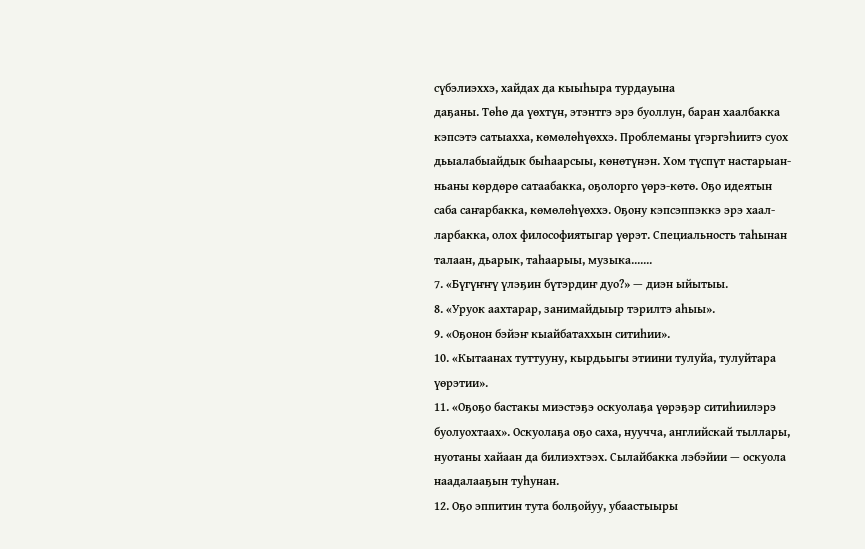сүбэлиэххэ, хайдах да кыыһыра турдауына
даҕаны. Төһө да үөхтүн, этэнтгэ эрэ буоллун, баран хаалбакка
кэпсэтэ сатыахха, көмөлөһүөххэ. Проблеманы үгэргэһиитэ суох
дьыалабыайдык быһаарсыы, көнөтүнэн. Хом түспүт настарыан-
ньаны көрдөрө сатаабакка, оҕолорго үөрэ-көтө. Оҕо идеятын
саба саҥарбакка, көмөлөһүөххэ. Оҕону кэпсэппэккэ эрэ хаал-
ларбакка, олох философиятыгар үөрэт. Специальность таһынан
талаан, дьарык, таһаарыы, музыка.......
7. «Бүгүҥҥү үлэҕин бүтэрдиҥ дуо?» — диэн ыйытыы.
8. «Уруок аахтарар, занимайдыыр тэрилтэ аһыы».
9. «Оҕонон бэйэҥ кыайбатаххын ситиһии».
10. «Кытаанах туттууну, кырдьыгы этиини тулуйа, тулуйтара
үөрэтии».
11. «Оҕоҕо бастакы миэстэҕэ оскуолаҕа үөрэҕэр ситиһиилэрэ
буолуохтаах». Оскуолаҕа оҕо саха, нуучча, английскай тыллары,
нуотаны хайаан да билиэхтээх. Сылайбакка лэбэйии — оскуола
наадалааҕын туһунан.
12. Оҕо эппитин тута болҕойуу, убаастыыры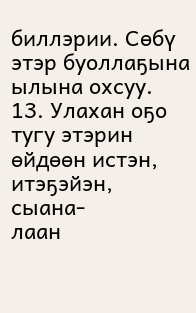биллэрии. Сөбү
этэр буоллаҕына ылына охсуу.
13. Улахан оҕо тугу этэрин өйдөөн истэн, итэҕэйэн, сыана-
лаан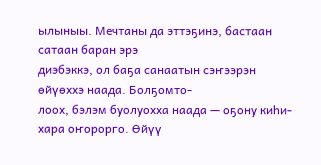ылыныы. Мечтаны да эттэҕинэ, бастаан сатаан баран эрэ
диэбэккэ, ол баҕа санаатын сэҥээрэн өйүөххэ наада. Болҕомто-
лоох, бэлэм буолуохха наада — оҕону киһи-хара оҥорорго. Өйүү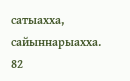сатыахха, сайыннарыахха.
82